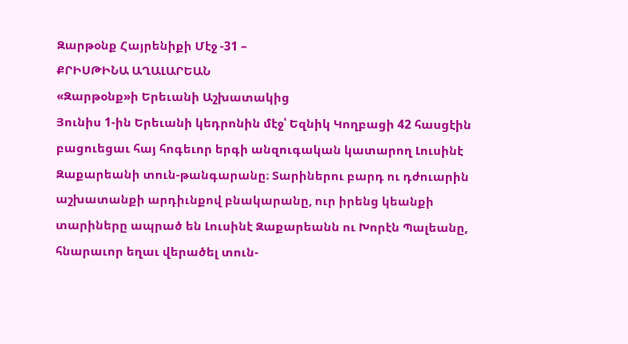Զարթօնք Հայրենիքի Մէջ -31 –
ՔՐԻՍԹԻՆԱ ԱՂԱԼԱՐԵԱՆ
«Զարթօնք»ի Երեւանի Աշխատակից
Յունիս 1-ին Երեւանի կեդրոնին մէջ՝ Եզնիկ Կողբացի 42 հասցէին բացուեցաւ հայ հոգեւոր երգի անզուգական կատարող Լուսինէ Զաքարեանի տուն-թանգարանը։ Տարիներու բարդ ու դժուարին աշխատանքի արդիւնքով բնակարանը, ուր իրենց կեանքի տարիները ապրած են Լուսինէ Զաքարեանն ու Խորէն Պալեանը, հնարաւոր եղաւ վերածել տուն-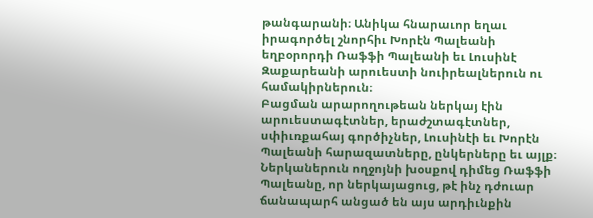թանգարանի։ Անիկա հնարաւոր եղաւ իրագործել շնորհիւ Խորէն Պալեանի եղբօրորդի Ռաֆֆի Պալեանի եւ Լուսինէ Զաքարեանի արուեստի նուիրեալներուն ու համակիրներուն։
Բացման արարողութեան ներկայ էին արուեստագէտներ, երաժշտագէտներ, սփիւռքահայ գործիչներ, Լուսինէի եւ Խորէն Պալեանի հարազատները, ընկերները եւ այլք։
Ներկաներուն ողջոյնի խօսքով դիմեց Ռաֆֆի Պալեանը, որ ներկայացուց, թէ ինչ դժուար ճանապարհ անցած են այս արդիւնքին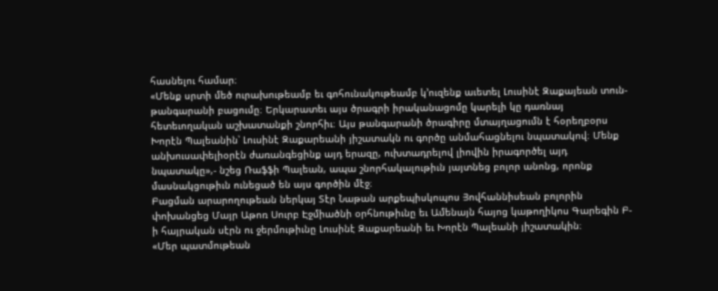հասնելու համար։
«Մենք սրտի մեծ ուրախութեամբ եւ գոհունակութեամբ կ’ուզենք աւետել Լուսինէ Զաքայեան տուն-թանգարանի բացումը։ Երկարատեւ այս ծրագրի իրականացոմը կարելի կը դառնայ հետեւողական աշխատանքի շնորհիւ։ Այս թանգարանի ծրագիրը մտայղացումն է հօրեղբօրս Խորէն Պալեանին՝ Լուսինէ Զաքարեանի յիշատակն ու գործը անմահացնելու նպատակով։ Մենք անխուսափելիօրէն ժառանգեցինք այդ երազը, ուխտադրելով լիովին իրագործել այդ նպատակը»,- նշեց Ռաֆֆի Պալեան, ապա շնորհակալութիւն յայտնեց բոլոր անոնց, որոնք մասնակցութիւն ունեցած են այս գործին մէջ։
Բացման արարողութեան ներկայ Տէր Նաթան արքեպիսկոպոս Յովհաննիսեան բոլորին փոխանցեց Մայր Աթոռ Սուրբ Էջմիածնի օրհնութիւնը եւ Ամենայն հայոց կաթողիկոս Գարեգին Բ-ի հայրական սէրն ու ջերմութիւնը Լուսինէ Զաքարեանի եւ Խորէն Պալեանի յիշատակին։
«Մեր պատմութեան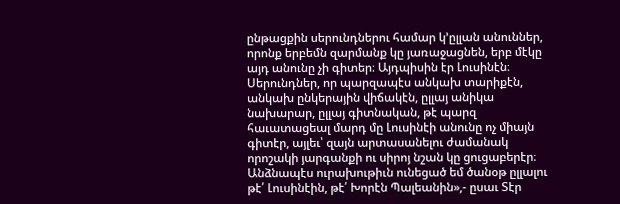ընթացքին սերունդներու համար կ’ըլլան անուններ, որոնք երբեմն զարմանք կը յառաջացնեն, երբ մէկը այդ անունը չի գիտեր։ Այդպիսին էր Լուսինէն։ Սերունդներ, որ պարզապէս անկախ տարիքէն, անկախ ընկերային վիճակէն, ըլլայ անիկա նախարար, ըլլայ գիտնական, թէ պարզ հաւատացեալ մարդ մը Լուսինէի անունը ոչ միայն գիտէր, այլեւ՝ զայն արտասանելու ժամանակ որոշակի յարգանքի ու սիրոյ նշան կը ցուցաբերէր։ Անձնապէս ուրախութիւն ունեցած եմ ծանօթ ըլլալու թէ՛ Լուսինէին, թէ՛ Խորէն Պալեանին»,- ըսաւ Տէր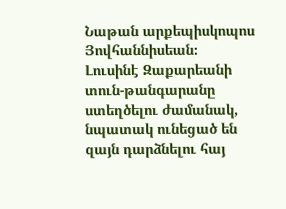Նաթան արքեպիսկոպոս Յովհաննիսեան։
Լուսինէ Զաքարեանի տուն-թանգարանը ստեղծելու ժամանակ, նպատակ ունեցած են զայն դարձնելու հայ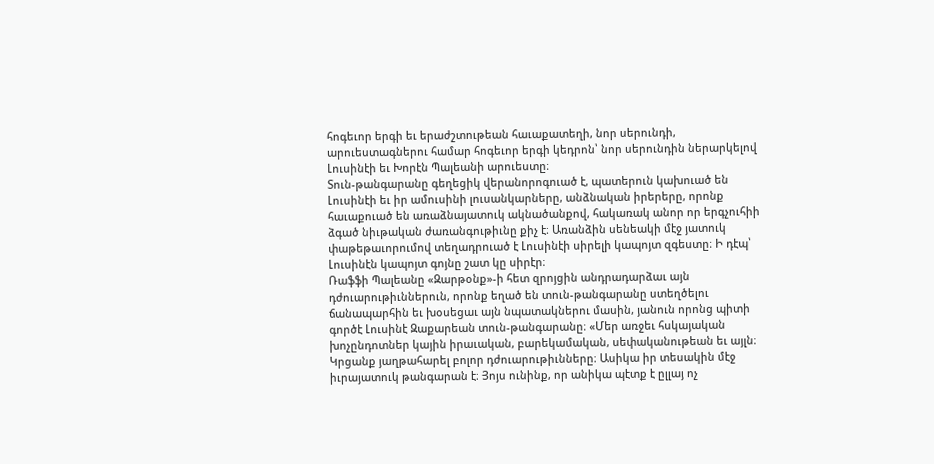հոգեւոր երգի եւ երաժշտութեան հաւաքատեղի, նոր սերունդի, արուեստագներու համար հոգեւոր երգի կեդրոն՝ նոր սերունդին ներարկելով Լուսինէի եւ Խորէն Պալեանի արուեստը։
Տուն-թանգարանը գեղեցիկ վերանորոգուած է, պատերուն կախուած են Լուսինէի եւ իր ամուսինի լուսանկարները, անձնական իրերերը, որոնք հաւաքուած են առաձնայատուկ ակնածանքով, հակառակ անոր որ երգչուհիի ձգած նիւթական ժառանգութիւնը քիչ է։ Առանձին սենեակի մէջ յատուկ փաթեթաւորումով տեղադրուած է Լուսինէի սիրելի կապոյտ զգեստը։ Ի դէպ՝ Լուսինէն կապոյտ գոյնը շատ կը սիրէր։
Ռաֆֆի Պալեանը «Զարթօնք»-ի հետ զրոյցին անդրադարձաւ այն դժուարութիւններուն, որոնք եղած են տուն-թանգարանը ստեղծելու ճանապարհին եւ խօսեցաւ այն նպատակներու մասին, յանուն որոնց պիտի գործէ Լուսինէ Զաքարեան տուն-թանգարանը։ «Մեր առջեւ հսկայական խոչընդոտներ կային իրաւական, բարեկամական, սեփականութեան եւ այլն։ Կրցանք յաղթահարել բոլոր դժուարութիւնները։ Ասիկա իր տեսակին մէջ իւրայատուկ թանգարան է։ Յոյս ունինք, որ անիկա պէտք է ըլլայ ոչ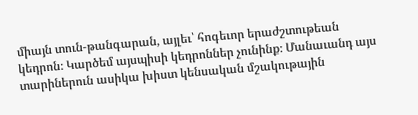միայն տուն-թանգարան, այլեւ՝ հոգեւոր երաժշտութեան կեդրոն։ Կարծեմ այսպիսի կեդրոններ չունինք։ Մանաւանդ այս տարիներուն ասիկա խիստ կենսական մշակութային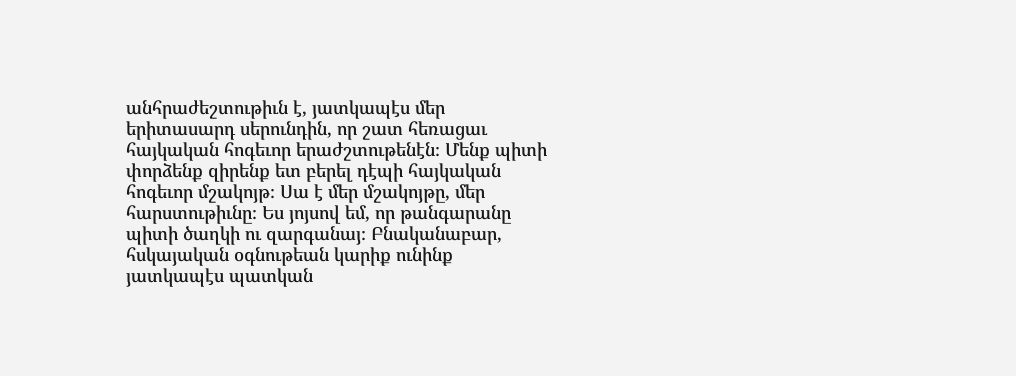անհրաժեշտութիւն է, յատկապէս մեր երիտասարդ սերունդին, որ շատ հեռացաւ հայկական հոգեւոր երաժշտութենէն։ Մենք պիտի փորձենք զիրենք ետ բերել դէպի հայկական հոգեւոր մշակոյթ։ Սա է մեր մշակոյթը, մեր հարստութիւնը։ Ես յոյսով եմ, որ թանգարանը պիտի ծաղկի ու զարգանայ։ Բնականաբար, հսկայական օգնութեան կարիք ունինք յատկապէս պատկան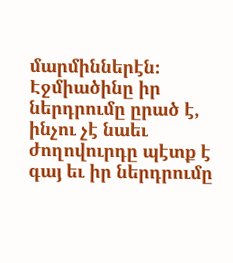մարմիններէն։ Էջմիածինը իր ներդրումը ըրած է, ինչու չէ նաեւ ժողովուրդը պէտք է գայ եւ իր ներդրումը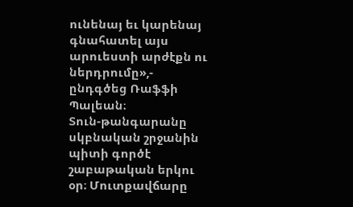ունենայ եւ կարենայ գնահատել այս արուեստի արժէքն ու ներդրումը»,- ընդգծեց Ռաֆֆի Պալեան։
Տուն-թանգարանը սկբնական շրջանին պիտի գործէ շաբաթական երկու օր։ Մուտքավճարը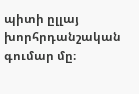պիտի ըլլայ խորհրդանշական գումար մը։